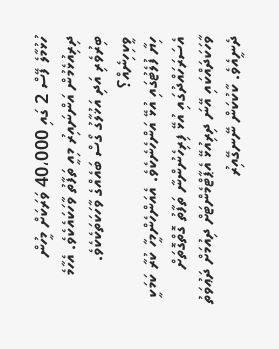ހުޅުމާލެ ފޭސް 2 ގައި 40،000 ވަރަކަށް މީހުން ދިރިއުޅެމުން އަންނައިރު މިއީ ތަފާތު ވާހަކައެކެވެ. އެހާމެ ބިރުވެރި އަދި އަޚުލާގު ގޯސް ބައެއްގެ ވާހަކަތަކެކެވެ.
ވީކިހިނެއް؟
ހިޔާ ފުލެޓުގައި އުޅޭ އަންހެނެކެވެ. އެއަންހެންމީހާ ކުރާ ކަމަކީ އެސަރަހައްދުގައި އުޅޭ ފިރިހެނުންނާ ތަފާތު ގޮތްގޮތަށް ވާހަކަދައްކައި އޭނަ ދިރިއުޅޭ އެޕާޓްމެންޓަށް ދިއުމަށް ދަޢުވަތު ދެނީއެވެ. ކާކުކަން ނޭނގޭއިރު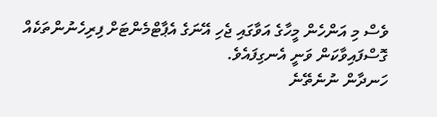ވެސް މި އަންހެން މީހާގެ އަވާގައި ޖެހި އޭނަގެ އެޕާޓްމެންޓަށް ފިރިހެނުންތަކެއް ގޮސްފައިވާކަން ވަނީ އެނގިފައެވެ.
ހަނދާން ނުނެތޭނެ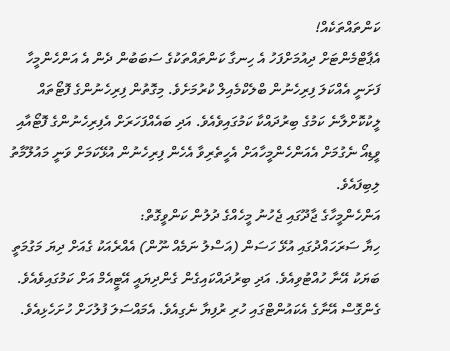ކަންތައްތަކެއް!
އެޕާޓްމެންޓަށް ދިއުމަށްފަހު އެ ހިނގާ ކަންތައްތަކުގެ ސަބަބުން ދެން އެ އަންހެންމީހާ ފަށަނީ އެއްކަލަ ފިރިހެނުން ބްލެކްމެއިލް ކުރުމަށެވެ. މިގޮތުން ފިރިހެނުންގެ ފޮޓޯތައް ލީކުކޮށްލާނެ ކަމުގެ ބިރުދައްކާ ކަމުގައިވެއެވެ. އަދި ބައެއްފަހަރަށް އެފިރިހެނުންގެ ފޮޓޯއާއި ވީޑިއޯ ނެގުމަށް އެއަންހެންމީހާއަށް އެހީތެރިވާ އެހެން ފިރިހެނުން އުޅޭކަމަށް ވަނީ މައުލޫމާތު ލިބިފައެވެ.
އަންހެންމީހާގެ ޖާދޫގައި ޖެހުނު މީހެއްގެ ދުލުން ކަންވީގޮތް:
ހިޔާ ސަރަހައްދުގައި އުޅޭ ހަސަން (އަސްލު ނަމެއް ނޫން) އެއްރެއަކު ގެއަށް ދިޔަ މަގުމަތީ ބަޔަކު އޭނާ ހުއްޓުވިއެވެ. އަދި ބިރުދައްކައިގެން ގެންދިޔައީ އޭޓީއެމް އަށް ކަމުގައިވެއެވެ. ގެންގޮސް އޭނާގެ އެކައުންޓްގައި ހުރި ރުފިޔާ ނެގިއެވެ. އެމައްސަލަ ފުލުހަށް ހުށަހެޅިއެވެ.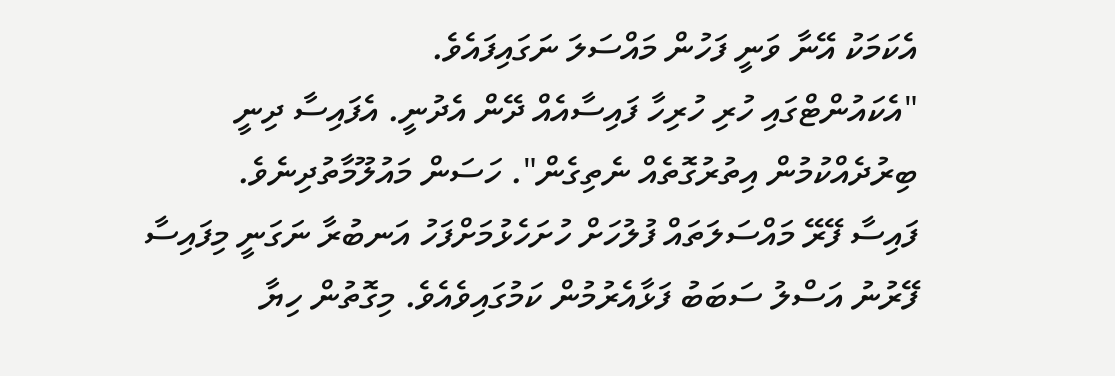އެކަމަކު އޭނާ ވަނީ ފަހުން މައްސަލަ ނަގައިފައެވެ.
"އެކައުންޓްގައި ހުރި ހުރިހާ ފައިސާއެއް ދޭން އެދުނީ. އެފައިސާ ދިނީ ބިރުދެއްކުމުން އިތުރުގޮތެއް ނެތިގެން". ހަސަން މައުލޫމާތުދިނެވެ.
ފައިސާ ފޭރޭ މައްސަލަތައް ފުލުހަށް ހުށަހެޅުމަށްފަހު އަނބުރާ ނަގަނީ މިފައިސާ ފޭރުނު އަސްލު ސަބަބު ފަޅާއެރުމުން ކަމުގައިވެއެވެ. މިގޮތުން ހިޔާ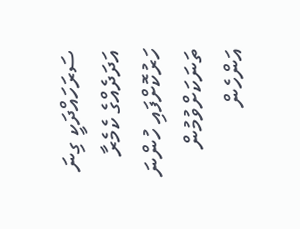ސަރަހައްދަކީ ގިނަ އަދަދެއްގެ ކެމެރާ ހަރުކޮށްފައި ހުންނަ ތަނަކަށްވުމުން އަންހެން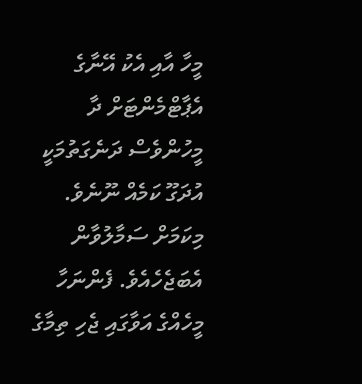މީހާ އާއި އެކު އޭނާގެ އެޕާޓްމެންޓަށް ދާ މީހުންވެސް ދަނެގަތުމަކީ އުދަގޫ ކަމެއް ނޫނެވެ. މިކަމަށް ސަމާލުވާން އެބަޖެހެއެވެ. ފެންނަހާ މީހެއްގެ އަވާގައި ޖެހި ތިމާގެ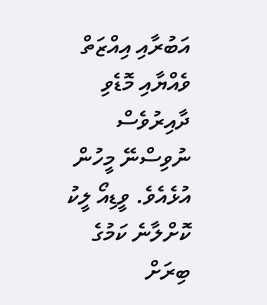އަބުރާއި އިއްޒަތް ވެއްޔާއި މޮޑެވި ދާއިރުވެސް ނުވިސްނޭ މީހުން އުޅެއެވެ. ވީޑިއޯ ލީކު ކޮށްލާނެ ކަމުގެ ބިރަށް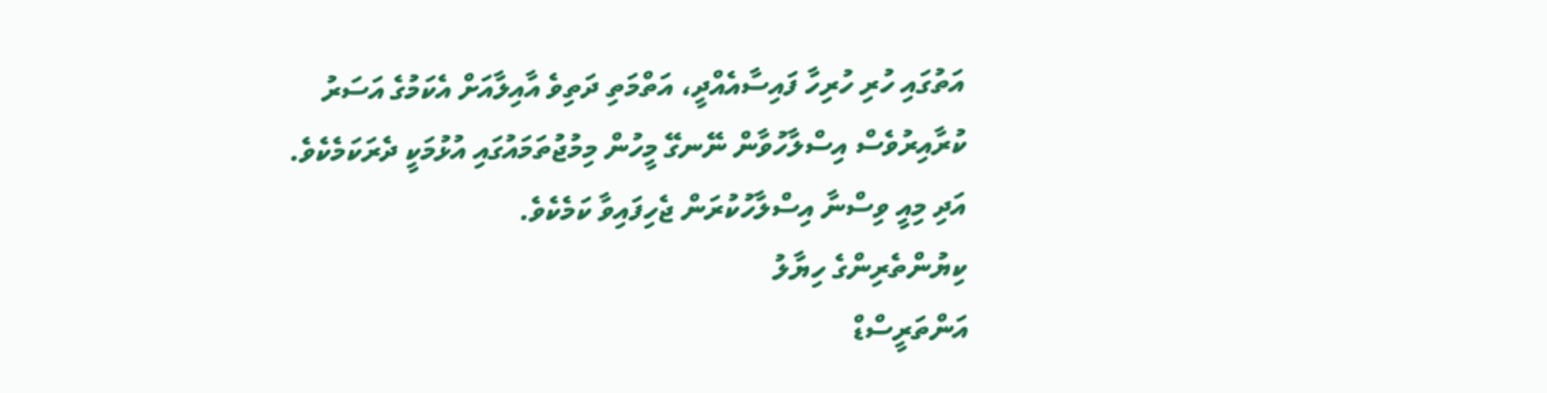އަތުގައި ހުރި ހުރިހާ ފައިސާއެއްދީ، އަތްމަތި ދަތިވެ އާއިލާއަށް އެކަމުގެ އަސަރު ކުރާއިރުވެސް އިސްލާހުވާން ނޭނގޭ މީހުން މިމުޖުތަމައުގައި އުޅުމަކީ ދެރަކަމެކެވެ. އަދި މިއީ ވިސްނާ އިސްލާހުކުރަން ޖެހިފައިވާ ކަމެކެވެ.
ކިޔުންތެރިންގެ ހިޔާލު
އަންތަރީސްޑް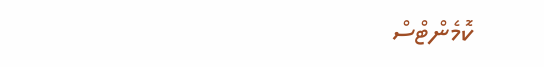ކޮމެންޓްސް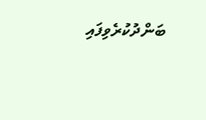ބަންދުކުރެވިފައި